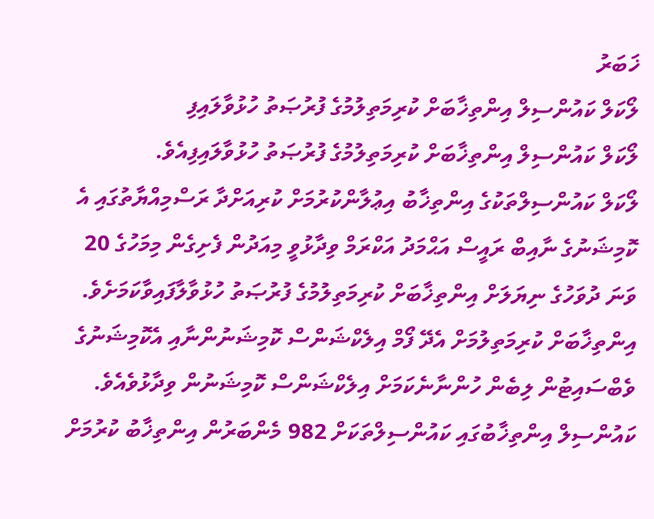ޚަބަރު
ލޯކަލް ކައުންސިލް އިންތިޚާބަށް ކުރިމަތިލުމުގެ ފުރުޞަތު ހުޅުވާލައިފި
ލޯކަލް ކައުންސިލް އިންތިޚާބަށް ކުރިމަތިލުމުގެ ފުރުޞަތު ހުޅުވާލައިފިއެވެ.
ލޯކަލް ކައުންސިލްތަކުގެ އިންތިޚާބު އިޢުލާންކުރުމަށް ކުރިއަށްދާ ރަސްމިއްޔާތުގައި އެ ކޮމިޝަނުގެ ނާއިބް ރައީސް އަޙްމަދު އަކްރަމް ވިދާޅުވީ މިއަދުން ފެށިގެން މިމަހުގެ 20 ވަނަ ދުވަހުގެ ނިޔަލަށް އިންތިޚާބަށް ކުރިމަތިލުމުގެ ފުރުޞަތު ހުޅުވާލާފައިވާކަމަށެވެ.
އިންތިޚާބަށް ކުރިމަތިލުމަށް އެދޭ ފޯމް އިލެކްޝަންސް ކޮމިޝަނުންނާއި އެކޮމިޝަނުގެ ވެބްސައިޓުން ލިބެން ހުންނާނެކަމަށް އިލެކްޝަންސް ކޮމިޝަނުން ވިދާޅުވެއެވެ.
ކައުންސިލް އިންތިޚާބުގައި ކައުންސިލްތަކަށް 982 މެންބަރުން އިންތިޚާބު ކުރުމަށް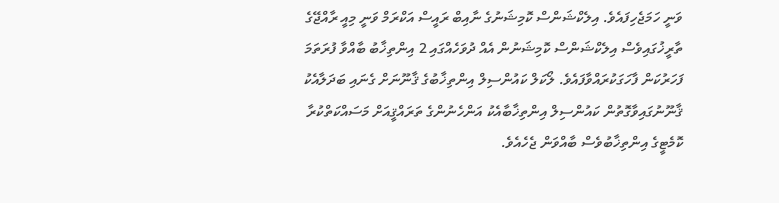ވަނީ ހަމަޖެހިފައެވެ. އިލެކްޝަންސް ކޮމިޝަނުގެ ނާއިބް ރައީސް އަކްރަމް ވަނީ މިއީ ރާއްޖޭގެ ތާރީޚުގައިވެސް އިލެކްޝަންސް ކޮމިޝަނުން އެއް ދުވަހެއްގައި 2 އިންތިޚާބު ބާއްވާ ފުރަތަމަ ފަހަރުކަން ފާހަގަކުރައްވާފައެވެ. ލޯކަލް ކައުންސިލް އިންތިޚާބުގެ ޤާނޫނަށް ގެނައި ބަދަލާއެކު ޤާނޫނުގައިވާގޮތުން ކައުންސިލް އިންތިޚާބާއެކު އަންހެނުންގެ ތަރައްޤީއަށް މަސައްކަތްކުރާ ކޮމެޓީގެ އިންތިޚާބުވެސް ބާއްވަން ޖެހެއެވެ.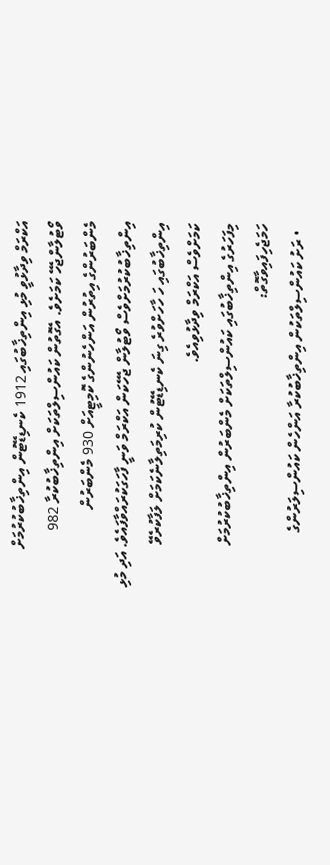އަކްރަމް ވިދާޅުވީ މުޅި އިންތިޚާބުގައި 1912 ކެނޑިޑޭޓުން އިންތިޚާބުކުރުމަށް ވޯޓުލާންޖެހޭ ކަމަށެވެ. އެގޮތުން ކައުންސިލްތަކަށް އިންތިޚާބުކުރާ 982 މެންބަރުންގެ އިތުރުން އަންހެނުންގެ ކޮމިޓީއަށް 930 މެންބަރުން އިންތިޚާބުކުރުމަށްވެސް ވޯޓުލާން ޖެހޭކަން އަކްރަމް ވަނީ ފާހަގަކުރައްވާފައެވެ. އަދި މުޅި އިންތިޚާބުގައި ހަ ހާހަށްވުރެ ގިނަ ކެނޑިޑޭޓުން ކުރިމަތިލާނެކަމަށް ލަފާކުރެވޭ ކަމަށްވެސް އަކްރަމް ވިދާޅުވިއެވެ.
މިފަހަރުގެ އިންތިޚާބުގައި ކައުންސިލްތަކަށް މެންބަރުން އިންތިޚާބުކުރުމަށް ހަމަޖެހިފައިވާގޮތް:
  • ރަށު ކައުންސިލްތަކުން އިންތިޚާބުކުރާ އަންހެން ކައުންސިލަރުންގެ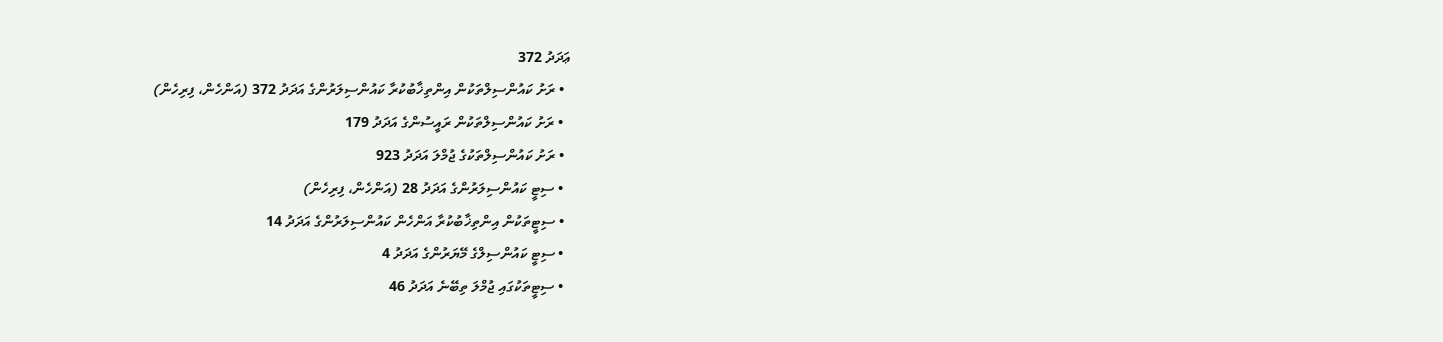ޢަދަދު 372
  • ރަށު ކައުންސިލްތަކުން އިންތިޚާބުކުރާ ކައުންސިލަރުންގެ އަދަދު 372 (އަންހެން، ފިރިހެން)
  • ރަށު ކައުންސިލްތަކުން ރައީސުންގެ އަދަދު 179
  • ރަށު ކައުންސިލްތަކުގެ ޖުމްލަ އަދަދު 923
  • ސިޓީ ކައުންސިލަރުންގެ އަދަދު 28 (އަންހެން، ފިރިހެން)
  • ސިޓީތަކުން އިންތިޚާބުކުރާ އަންހެން ކައުންސިލަރުންގެ އަދަދު 14
  • ސިޓީ ކައުންސިލްގެ މޭޔަރުންގެ އަދަދު 4
  • ސިޓީތަކުގައި ޖުމްލަ ތިބޭނެ އަދަދު 46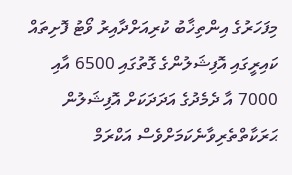މިފަހަރުގެ އިންތިޚާބު ކުރިއަށްދާއިރު ވޯޓު ފޮށިތައް ކައިރީގައި އޮފިޝަލުންގެ ގޮތުގައި 6500 އާއި 7000 އާ ދެމެދުގެ އަދަދަކަށް އޮފިޝަލުން ޙަރަކާތްތެރިވާނެކަމަށްވެސް އަކްރަމް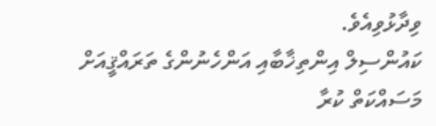ވިދާޅުވިއެވެ.
ކައުންސިލް އިންތިޚާބާއި އަންހެނުންގެ ތަރައްޤީއަށް މަސައްކަތް ކުރާ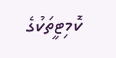ކޮމިޓީތަކުގެ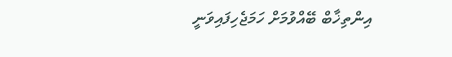އިންތިޚާބް ބޭއްވުމަށް ހަމަޖެހިފައިވަނީ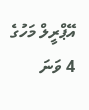އޭޕްރީލް މަހުގެ 4 ވަނަ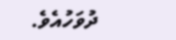ދުވަހުއެވެ.